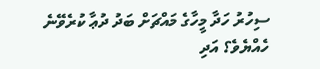ސިހުރު ހަދާ މީހާގެ މައްޗަށް ބަދު ދުޢާ ކުރެވޭނެ ހެއްޔެވެ؟ އަދި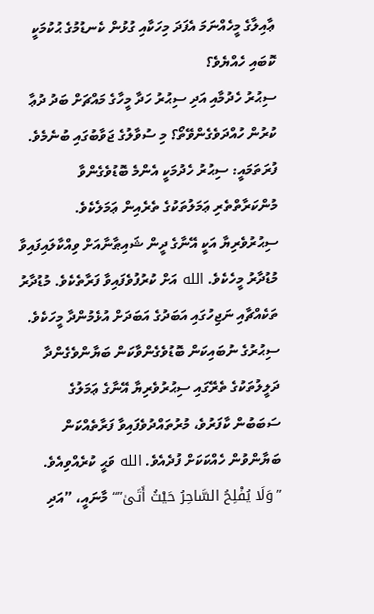ޢާއިލާގެ މީހެއްނަމަ އެފަދަ މިހަކާއި ގުޅުން ކެނޑުމުގެ ޙުކުމަކީ ކޮބައި ހެއްޔެވެ؟
ސިޙުރު ހެދުމާއި އަދި ސިޙުރު ހަދާ މީހާގެ މައްޗަށް ބަދު ދުޢާ ކުރުން ހުއްދަވެގެންވޭތޯ؟ މި ސުވާލުގެ ޖަވާބުގައި ބުނެމެވެ.
ފުރަތަމައީ: ސިޙުރު ހެދުމަކީ އެންމެ ބޮޑުވެގެންވާ މުންކަރާތްތެރި ޢަމަލުތަކުގެ ތެރެއިން ޢަމަލެކެވެ. ސިޙުރުވެރިޔާ އަކީ އޭނާގެ ދީން ޝައިޠާނާއަށް ވިއްކާލައިފައިވާ މުޑުދާރު މީހެކެވެ. الله އަށް ކުރުފުވެފައިވާ ފަރާތެކެވެ. މުޑުދާރު ތަކެއްޗާއި ނަޖިހުގައި އަބަދުގެ އަބަދަށް އުޅެމުންދާ މީހަކެވެ.
ސިޙުރުގެ ނުބައިކަން ބޮޑުވެގެންވާކަން ބަޔާންވެގެންދާ ދަލީލުތަކުގެ ތެރޭގައި ސިޙުރުވެރިޔާ އޭނާގެ ޢަމަލުގެ ސަބަބުން ކާފަރުވެ، މުރުތައްދުވެފައިވާ ފަރާތެއްކަން ބަޔާންވުން ހެއްކަކަށް ފުދެއެވެ. الله ވަޙީ ކުރެއްވިއެވެ. ”وَلَا يُفْلِحُ السَّاحِرُ حَيْثُ أَتَىٰ”“ މާނައީ، ”އަދި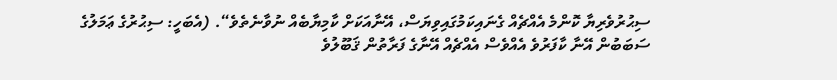ސިޙުރުވެރިޔާ ކޮންމެ އެއްޗެއް ގެނައިކަމުގައިވިޔަސް، އޭނާއަކަށް ކާމިޔާބެއް ނުވާނެތެވެ“. (އެބަހީ: ސިޙުރުގެ ޢަމަލުގެ ސަބަބުން އޭނާ ކާފަރުވެ އެއްވެސް އެއްޗެއް އޭނާގެ ފަރާތުން ޤަބޫލުވެ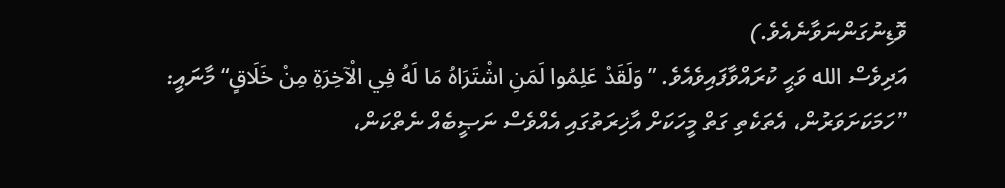ވޮޑިނުގަންނަވާނެއެވެ.)
އަދިވެސް الله ވަޙީ ކުރައްވާފައިވެއެވެ. ”وَلَقَدْ عَلِمُوا لَمَنِ اشْتَرَاهُ مَا لَهُ فِي الْآخِرَةِ مِنْ خَلَاقٍ“ މާނައީ: ”ހަމަކަށަވަރުން، އެތަކެތި ގަތް މީހަކަށް އާޚިރަތުގައި އެއްވެސް ނަޞީބެއް ނެތްކަން،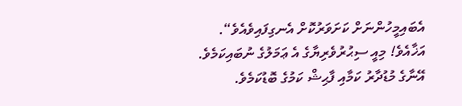އެބައިމީހުންނަށް ކަށަވަރުކޮށް އެނގިފައިވެއެވެ“.
އަޚާއެވެ! މިއީ ސިޙުރުވެރިޔާގެ އެ ޢަމަލުގެ ނުބައިކަމެވެ. އޭނާގެ މުޑުދާރު ކަމާއި ފާޙިޝް ކަމުގެ ބޮޑުކަމެވެ.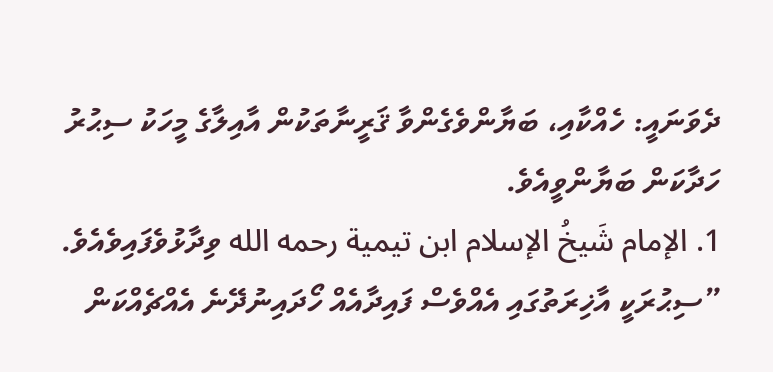ދެވަނައީ: ހެއްކާއި، ބަޔާންވެގެންވާ ޤަރީނާތަކުން އާއިލާގެ މީހަކު ސިޙުރު ހަދާކަން ބަޔާންވީއެވެ.
1. الإمام شَيخُ الإسلام ابن تيمية رحمه الله ވިދާޅުވެފައިވެއެވެ. ”ސިޙުރަކީ އާޚިރަތުގައި އެއްވެސް ފައިދާއެއް ހޯދައިނުދޭނެ އެއްޗެއްކަން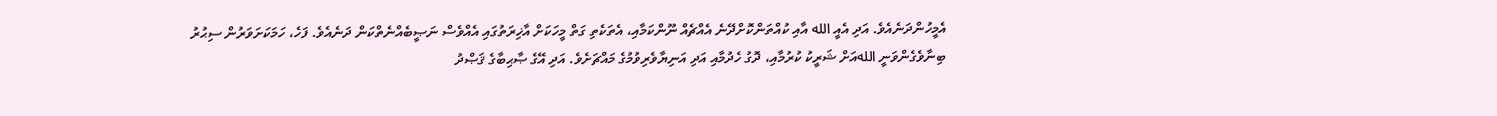އެމީހުންދަނެއެވެ. އަދި އެއީ الله އާއި ކުއްތަންކޮށްދޭނެ އެއްޗެއް ނޫންކަމާއި، އެތަކެތި ގަތް މީހަކަށް އާޚިރަތުގައި އެއްވެސް ނަޞީބެއްނެތްކަން ދަނެއެވެ. ފަހެ، ހަމަކަށަވަރުން ސިޙުރު ބިނާވެގެންވަނީ اللهއަށް ޝަރީކު ކުރުމާއި، ދޮގު ހެދުމާއި އަދި އަނިޔާވެރިވުމުގެ މައްޗަށެވެ. އަދި އޭގެ ޞާޙިބާގެ ޤަޞްދު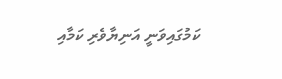ކަމުގައިވަނީ އަނިޔާވެރި ކަމާއި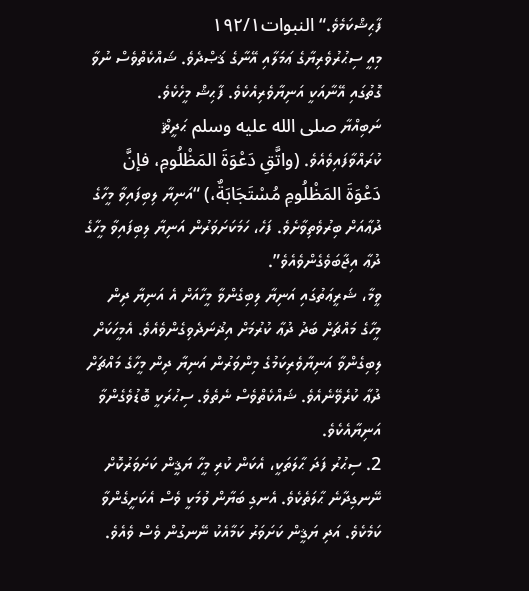ފާޙިޝްކަމެވެ.“ النبوات١٩٢/١
މިއީ ސިޙުރުވެރިޔާގެ ޢަމަލާއި އޭނާގެ ޤަޞްދެވެ. ޝައްކެތްވެސް ނުވާ ގޮތުގައި އޭނާއަކީ އަނިޔާވެރިއެކެވެ. ފާޙިޝް މީހެކެވެ.
ނަބިއްޔާ صلى الله عليه وسلم ޙަދީޘް ކުރައްވާފައިވެއެވެ. (واتَّقِ دَعْوَةَ المَظْلُومِ، فإنَّ دَعْوَةَ المَظْلُومِ مُسْتَجَابَةٌ،) “އަނިޔާ ލިބިފައިވާ މީހާގެ ދުޢާއަށް ބިރުވެތިވާށެވެ. ފަހެ، ހަމަކަށަވަރުން އަނިޔާ ލިބިފައިވާ މީހާގެ ދުޢާ އިޖާބަވެގެންވެއެވެ”.
ވީމާ، ޝަރީޢަތުގައި އަނިޔާ ލިބިގެންވާ މީހާއަށް އެ އަނިޔާ ދިން މީހާގެ މައްޗަށް ބަދު ދުޢާ ކުރުމަށް އިޛުނަދެވިގެންވެއެވެ. އެމީހަކަށް ލިބިގެންވާ އަނިޔާވެރިކަމުގެ މިންވަރުން އަނިޔާ ދިން މީހާގެ މައްޗަށް ދުޢާ ކުރެވޭނެއެވެ. ޝައްކެތްވެސް ނެތެވެ. ސިޙުރަކީ ބޮޑުވެގެންވާ އަނިޔާއެކެވެ.
2. ސިޙުރު ފަދަ ޙާލަތަކީ، އެކަން ކުރި މީހާ ޔަޤީން ކަށަވަރުކޮށް ނޭނގިދާނެ ޙާލަތެކެވެ. އެނގި ބަޔާން ވުމަކީ ވެސް އެކަށީގެންވާ ކަމެކެވެ. އަދި ޔަޤީން ކަށަވަރު ކަމާއެކު ނޭނގުން ވެސް ވެއެވެ.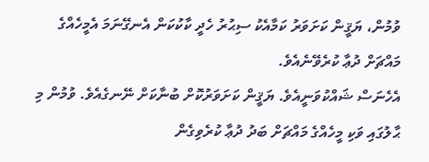ވުމުން، ޔަޤީން ކަށަވަރު ކަމާއެކު ސިޙުރު ހެދީ ކާކުކަން އެނގޭނަމަ އެމީހެއްގެ މައްޗަށް ދުޢާ ކުރެވޭނެއެވެ.
އެހެނަސް ޝައްކުވަނީއެވެ. ޔަޤީން ކަށަވަރުކޮށް ބުނާކަށް ނޭނގެއެވެ. ވުމުން މި ޙާލުގައި ވަކި މީހެއްގެ މައްޗަށް ބަދު ދުޢާ ކުރެވިގެން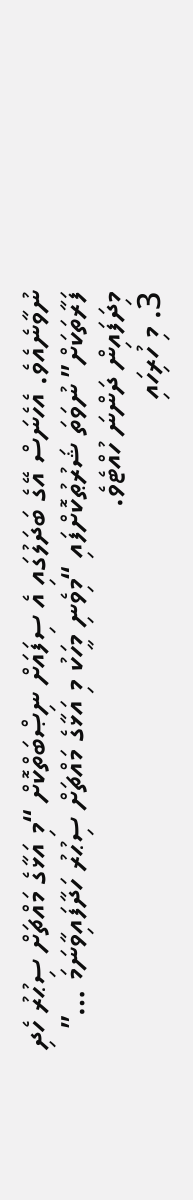ނުވާނެއެވެ. އެހެނަސް އޭގެ ބަދަލުގައި އެ ސިފައަށް ނިޞްބަތްކޮށް “މި އަޅާގެ މައްޗަށް ސިޙުރު ހެދި ފަރާތަކަށް” ނުވަތަ ޝަރުޠުކޮށްފައި “މިވެނި މީހަކު މި އަޅާގެ މައްޗަށް ސިޙުރު ހަދާފައިވާނަމަ …” މިދަފައިން ދަންނަ ހުއްޓެވެ.
3. މި ހުރިހައި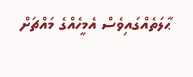ޙާލަތެއްގައިވެސް އެމީހެއްގެ މައްޗަށް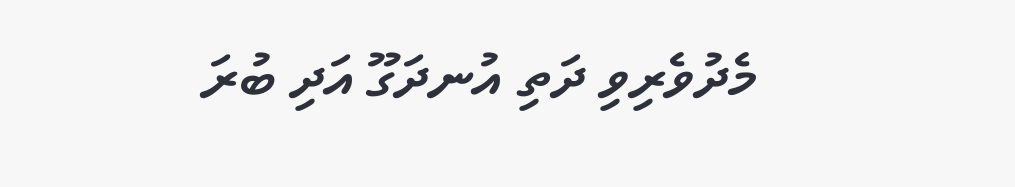މެދުވެރިވި ދަތި އުނދަގޫ އަދި ބުރަ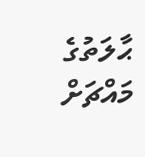ޙާލަތުގެ މައްޗަށް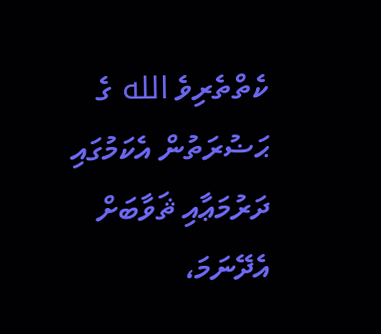ކެތްތެރިވެ الله ގެ ޙަޟުރަތުން އެކަމުގައި ދަރުމަޢާއި ޘަވާބަށް އެދޭނަމަ،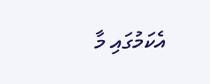އެކަމުގައި މާ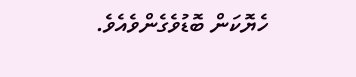ހެޔޮކަން ބޮޑުވެގެންވެއެވެ.